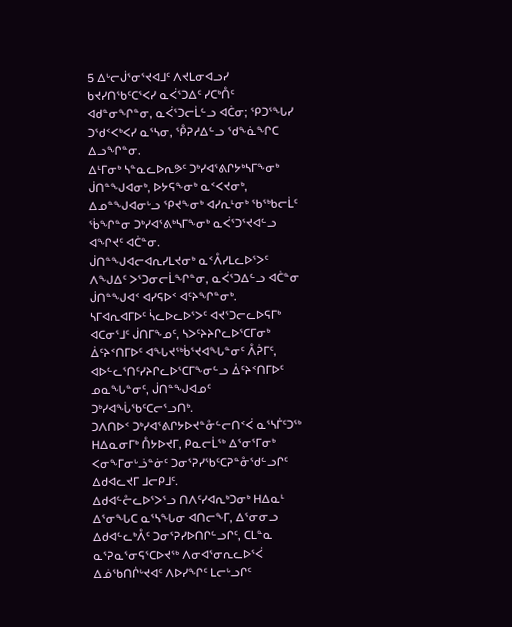5 ᐃᒡᓕᒎᕐᓂᕐᔪᐊᒧᑦ ᐱᔪᒪᓂᐊᓗᓯ ᑲᔪᓯᑎᖃᑦᑕᕐᐸᓯ ᓇᐹᕐᑐᐃᑦ ᓯᑕᒃᑍᑦ ᐊᑯᓐᓂᖏᓐᓂ, ᓇᐹᕐᑐᓕᒫᓪᓗ ᐊᑖᓂ; ᕿᑐᕐᖓᓯ ᑐᖁᑉᐸᒃᐸᓯ ᓇᕐᓴᓂ, ᕾᕈᓱᐃᓪᓗ ᖁᖕᓈᖏᑕ ᐃᓗᖏᓐᓂ.
ᐃᒻᒥᓂᒃ ᓴᓐᓇᓚᐅᕆᕗᑦ ᑐᒃᓯᐊᕐᕕᒋᔭᒃᓴᒥᖕᓂᒃ ᒎᑎᓐᖑᐊᓂᒃ, ᐅᔭᕋᖕᓂᒃ ᓇᑉᐸᔪᓂᒃ, ᐃᓄᓐᖑᐊᓂᒡᓗ ᕿᔪᖕᓂᒃ ᐊᓯᕆᒻᓂᒃ ᖃᖅᑲᓕᒫᑦ ᖄᖏᓐᓂ ᑐᒃᓯᐊᕐᕕᒃᓴᒥᖕᓂᒃ ᓇᐹᕐᑐᕐᔪᐊᓪᓗ ᐊᖏᔪᑦ ᐊᑖᓐᓂ.
ᒎᑎᓐᖑᐊᓕᐊᕆᓯᒪᔪᓂᒃ ᓇᑉᐰᓯᒪᓚᐅᕐᐳᑦ ᐱᖑᐃᑦ ᐳᕐᑐᓂᓕᒫᖏᓐᓂ, ᓇᐹᕐᑐᐃᓪᓗ ᐊᑖᓐᓂ ᒎᑎᓐᖑᐊᑉ ᐊᓯᕋᐅᑉ ᐊᑦᔨᖏᓐᓂᒃ.
ᓴᒥᐊᕆᐊᒥᐅᑦ ᓵᓚᐅᓚᐅᕐᐳᑦ ᐊᔪᕐᑐᓕᓚᐅᕋᒥᒃ ᐊᑕᓂᕐᒧᑦ ᒎᑎᒥᖕᓄᑦ, ᓴᐳᑦᔨᔨᒋᓚᐅᕐᑕᒥᓂᒃ ᐄᑦᔨᑉᑎᒥᐅᑦ ᐊᖓᔪᖅᑳᕐᔪᐊᖓᓐᓂᑦ ᐰᕉᒥᑦ, ᐊᐅᓪᓚᕐᑎᑦᓯᔨᒋᓚᐅᕐᑕᒥᖕᓂᓪᓗ ᐄᑦᔨᑉᑎᒥᐅᑦ ᓄᓇᖓᓐᓂᑦ, ᒎᑎᓐᖑᐊᓄᑦ ᑐᒃᓯᐊᖔᖃᑦᑕᓕᕐᓗᑎᒃ.
ᑐᐱᑎᐅᑉ ᑐᒃᓯᐊᕐᕕᒋᔭᐅᔪᓐᓁᓪᓕᑎᑉᐹ ᓇᕐᓴᒦᑦᑐᖅ ᕼᐃᓇᓂᒥᒃ ᑍᔭᐅᔪᒥ, ᑭᓇᓕᒫᖅ ᐃᕐᓂᕐᒥᓂᒃ ᐸᓂᖕᒥᓂᒡᓘᓐᓃᑦ ᑐᓂᕐᕈᓯᖃᑦᑕᕈᓐᓁᖁᓪᓗᒋᑦ ᐃᑯᐊᓚᔪᒥ ᒧᓕᑭᒧᑦ.
ᐃᑯᐊᓪᓔᓚᐅᕐᐳᕐᓗ ᑎᐱᑦᓯᐊᕆᒃᑐᓂᒃ ᕼᐃᓇᒻ ᐃᕐᓂᖓᑕ ᓇᕐᓴᖓᓂ ᐊᑎᓕᖕᒥ, ᐃᕐᓂᓂᓗ ᐃᑯᐊᓪᓚᒃᐰᑦ ᑐᓂᕐᕈᓯᐅᑎᒋᓪᓗᒋᑦ, ᑕᒪᓐᓇ ᓇᕐᕈᓇᕐᓂᕋᕐᑕᐅᔪᖅ ᐱᓂᐊᕐᓂᕆᓚᐅᕐᐹ ᐃᓅᖃᑎᒌᒡᔪᐊᑦ ᐱᐅᓯᖏᑦ ᒪᓕᒡᓗᒋᑦ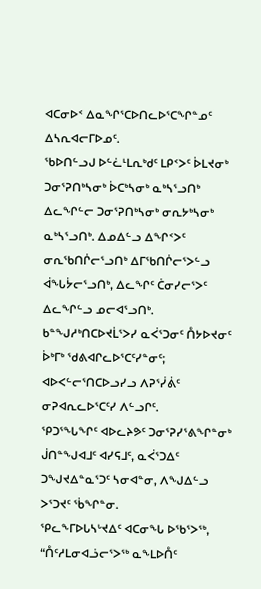ᐊᑕᓂᐅᑉ ᐃᓇᖏᕐᑕᐅᑎᓚᐅᕐᑕᖏᓐᓄᑦ ᐃᓴᕆᐊᓕᒥᐅᓄᑦ.
ᖃᐅᑎᓪᓗᒍ ᐅᓪᓛᒻᒪᕆᒃᑯᑦ ᒪᑭᑉᐳᑦ ᐆᒪᔪᓂᒃ ᑐᓂᕐᕈᑎᒃᓴᓂᒃ ᐆᑕᒃᓴᓂᒃ ᓇᒃᓴᕐᓗᑎᒃ ᐃᓚᖏᓪᓕ ᑐᓂᕐᕈᑎᒃᓴᓂᒃ ᓂᕆᔭᒃᓴᓂᒃ ᓇᒃᓴᕐᓗᑎᒃ. ᐃᓄᐃᓪᓗ ᐃᖏᑉᐳᑦ ᓂᕆᖃᑎᒌᓕᕐᓗᑎᒃ ᐃᒥᖃᑎᒌᓕᕐᐳᓪᓗ ᐋᖓᔮᓕᕐᓗᑎᒃ, ᐃᓚᖏᑦ ᑖᓂᓯᓕᕐᐳᑦ ᐃᓚᖏᓪᓗ ᓄᓕᐊᕐᓗᑎᒃ.
ᑲᓐᖑᓱᒃᑎᑕᐅᔪᒫᕐᐳᓯ ᓇᐹᕐᑐᓂᑦ ᑍᔭᐅᔪᓂᑦ ᐆᒃᒥᒃ ᖁᕕᐊᒋᓚᐅᕐᑕᑦᓯᓐᓂᑦ; ᐊᐅᐸᓪᓕᕐᑎᑕᐅᓗᓯᓗ ᐱᕈᕐᓰᕖᑦ ᓂᕈᐊᕆᓚᐅᕐᑕᑦᓯ ᐱᓪᓗᒋᑦ.
ᕿᑐᕐᖓᖏᑦ ᐊᐅᓚᔨᕗᑦ ᑐᓂᕐᕈᓯᕐᕕᖏᓐᓂᒃ ᒎᑎᓐᖑᐊᒧᑦ ᐊᓯᕋᒧᑦ, ᓇᐹᕐᑐᐃᑦ ᑐᖑᔪᐃᓐᓇᕐᑐᑦ ᓴᓂᐊᓐᓂ, ᐱᖑᐃᓪᓗ ᐳᕐᑐᔪᑦ ᖄᖏᓐᓂ.
ᕿᓚᖕᒥᐅᒐᓴᒡᔪᐃᑦ ᐊᑕᓂᖓ ᐅᖃᕐᐳᖅ, “ᑍᑦᓱᒪᓂᐊᓘᓕᕐᐳᖅ ᓇᖕᒪᐅᑍᑦ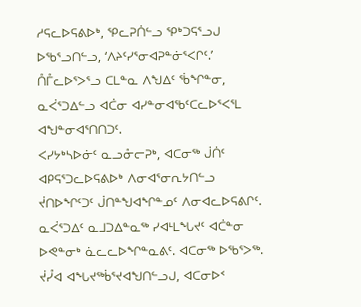ᓱᕋᓚᐅᕋᕕᐅᒃ, ᕿᓚᕈᑏᓪᓗ ᕿᒃᑐᕋᕐᓗᒍ ᐅᖃᕐᓗᑎᓪᓗ, ‘ᐱᔨᑦᓯᕐᓂᐊᕈᓐᓃᕐᐸᒋᑦ.’ ᑍᒤᓚᐅᕐᐳᕐᓗ ᑕᒪᓐᓇ ᐱᖑᐃᑦ ᖄᖏᓐᓂ, ᓇᐹᕐᑐᐃᓪᓗ ᐊᑖᓂ ᐊᓯᓐᓂᐊᖃᑦᑕᓚᐅᕐᐸᕐᒪ ᐊᖑᓐᓂᐊᕐᑎᑎᑐᑦ.
ᐸᓯᔭᒃᓴᐅᓃᑦ ᓇᓗᓁᓕᕈᒃ, ᐊᑕᓂᖅ ᒎᑏᑦ ᐊᑭᕋᕐᑐᓚᐅᕋᕕᐅᒃ ᐱᓂᐊᕐᓂᕆᔭᑎᓪᓗ ᔫᑎᐅᖏᑦᑐᑦ ᒎᑎᓐᖑᐊᖏᓐᓄᑦ ᐱᓂᐊᓚᐅᕋᕕᒋᑦ. ᓇᐹᕐᑐᐃᑦ ᓇᒧᑐᐃᓐᓇᖅ ᓯᐊᒻᒪᖓᔪᑦ ᐊᑖᓐᓂ ᐅᕙᓐᓂᒃ ᓈᓚᓚᐅᖏᓐᓇᕕᑦ. ᐊᑕᓂᖅ ᐅᖃᕐᐳᖅ.
ᔫᓮᐊ ᐊᖓᔪᖅᑳᕐᔪᐊᖑᑎᓪᓗᒍ, ᐊᑕᓂᐅᑉ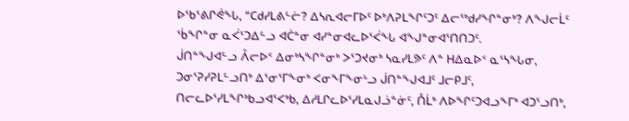ᐅᖃᕐᕕᒋᕚᖓ, “ᑕᑯᓯᒪᕕᓪᓖ? ᐃᓴᕆᐊᓕᒥᐅᑦ ᐅᒃᐱᕈᒪᖏᑦᑐᑦ ᐃᓕᖅᑯᓯᖏᓐᓂᒃ? ᐱᖑᓕᒫᑦ ᖄᖏᓐᓂ ᓇᐹᕐᑐᐃᓪᓗ ᐊᑖᓐᓂ ᐊᓯᓐᓂᐊᓚᐅᕐᐹᖓ ᐊᖑᓐᓂᐊᕐᑎᑎᑐᑦ.
ᒎᑎᓐᖑᐊᓪᓗ ᐰᓕᐅᑉ ᐃᓂᒃᓴᖏᓐᓂᒃ ᐳᕐᑐᔪᓂᒃ ᓴᓇᓯᒪᕗᑦ ᐱᓐ ᕼᐃᓇᐅᑉ ᓇᕐᓴᖓᓂ, ᑐᓂᕐᕈᓯᕈᒪᓪᓗᑎᒃ ᐃᕐᓂᕐᒥᖕᓂᒃ ᐸᓂᖕᒥᖕᓂᒡᓗ ᒎᑎᓐᖑᐊᒧᑦ ᒧᓕᑭᒧᑦ, ᑎᓕᓚᐅᕐᓯᒪᖏᒃᑲᓗᐊᕐᐸᒃᑲ, ᐃᓱᒪᒋᓚᐅᕐᓯᒪᓇᒍᓘᓐᓃᑦ, ᑍᒫᒃ ᐱᐅᖏᑦᑐᐊᓗᖕᒥᒃ ᐊᑐᕐᓗᑎᒃ,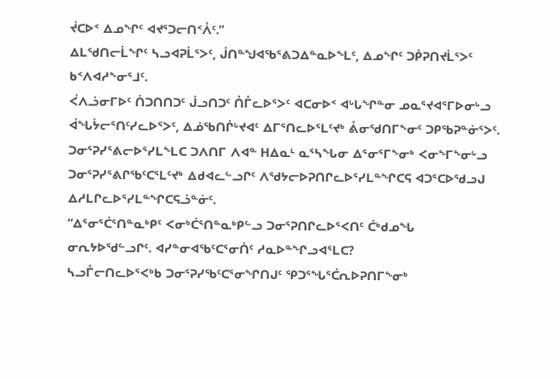ᔫᑕᐅᑉ ᐃᓄᖏᑦ ᐊᔪᕐᑐᓕᑎᑉᐰᑦ.”
ᐃᒪᖁᑎᓕᒫᖏᑦ ᓴᓗᐊᕈᒫᕐᐳᑦ, ᒎᑎᓐᖑᐊᖃᕐᕕᑐᐃᓐᓇᐅᖕᒪᑦ, ᐃᓄᖏᑦ ᑐᑮᕈᑎᔪᒫᕐᐳᑦ ᑲᑉᐱᐊᓱᖕᓂᕐᒧᑦ.
ᐹᐱᓘᓂᒥᐅᑦ ᑏᑐᑎᑎᑐᑦ ᒎᓗᑎᑐᑦ ᑍᒤᓚᐅᕐᐳᑦ ᐊᑕᓂᐅᑉ ᐊᒡᒐᖏᓐᓂ ᓄᓇᕐᔪᐊᕐᒥᐅᓂᒡᓗ ᐋᖓᔮᓕᕐᑎᑦᓯᓚᐅᕐᐳᑦ, ᐃᓅᖃᑎᒌᒡᔪᐊᑦ ᐃᒥᕐᑎᓚᐅᕐᒪᑦᔪᒃ ᕔᓂᖁᑎᒥᖕᓂᑦ ᑐᑭᖃᕈᓐᓃᕐᐳᑦ.
ᑐᓂᕐᕈᓯᕐᕕᓕᐅᕐᓯᒪᖕᒪᑕ ᑐᐱᑎᒥ ᐱᐊᓐ ᕼᐃᓇᒻ ᓇᕐᓴᖓᓂ ᐃᕐᓂᕐᒥᖕᓂᒃ ᐸᓂᖕᒥᖕᓂᒡᓗ ᑐᓂᕐᕈᓯᕐᕕᒋᖃᑦᑕᕐᒪᑦᔪᒃ ᐃᑯᐊᓚᓪᓗᒋᑦ ᐱᖁᔭᓕᐅᕈᑎᒋᓚᐅᕐᓯᒪᓐᖏᑕᕋ ᐊᑐᕐᑕᐅᖁᓗᒍ ᐃᓱᒪᒋᓚᐅᕐᓯᒪᓐᖏᑕᕋᓘᓐᓃᑦ.
“ᐃᕐᓂᕐᑖᕐᑎᓐᓇᒃᑭᑦ ᐸᓂᒃᑖᕐᑎᓐᓇᒃᑭᓪᓗ ᑐᓂᕐᕈᑎᒋᓚᐅᕐᐸᑎᑦ ᑖᒃᑯᓄᖓ ᓂᕆᔭᐅᖁᓪᓗᒋᑦ. ᐊᓯᓐᓂᐊᖃᑦᑕᕐᓂᑏᑦ ᓱᓇᐅᓐᖏᓗᐊᕐᒪᑕ?
ᓴᓗᒤᓕᑎᓚᐅᕐᐸᒃᑲ ᑐᓂᕐᕈᓯᖃᑦᑕᕐᓂᖏᑎᒍᑦ ᕿᑐᕐᖓᕐᑖᕆᐅᕈᑎᒥᖕᓂᒃ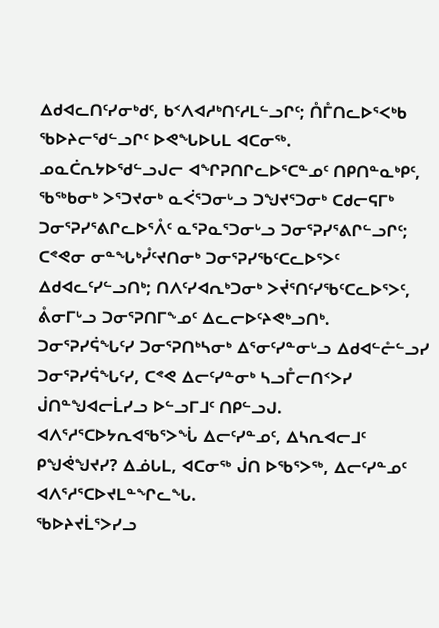ᐃᑯᐊᓚᑎᑦᓯᓂᒃᑯᑦ, ᑲᑉᐱᐊᓱᒃᑎᑦᓱᒪᓪᓗᒋᑦ; ᑍᒤᑎᓚᐅᕐᐸᒃᑲ ᖃᐅᔨᓕᖁᓪᓗᒋᑦ ᐅᕙᖓᐅᒐᒪ ᐊᑕᓂᖅ.
ᓄᓇᑖᕆᔭᐅᖁᓪᓗᒍᓕ ᐊᖏᕈᑎᒋᓚᐅᕐᑕᓐᓄᑦ ᑎᑭᑎᓐᓇᒃᑭᑦ, ᖃᖅᑲᓂᒃ ᐳᕐᑐᔪᓂᒃ ᓇᐹᕐᑐᓂᒡᓗ ᑐᖑᔪᕐᑐᓂᒃ ᑕᑯᓕᕋᒥᒃ ᑐᓂᕐᕈᓯᕐᕕᒋᓚᐅᕐᐰᑦ ᓇᕐᕈᓇᕐᑐᓂᒡᓗ ᑐᓂᕐᕈᓯᕐᕕᒋᓪᓗᒋᑦ; ᑕᕝᕙᓂ ᓂᓐᖓᒃᓮᑦᔪᑎᓂᒃ ᑐᓂᕐᕈᓯᖃᑦᑕᓚᐅᕐᐳᑦ ᐃᑯᐊᓚᑦᓯᓪᓗᑎᒃ; ᑎᐱᑦᓯᐊᕆᒃᑐᓂᒃ ᐳᔫᕐᑎᑦᓯᖃᑦᑕᓚᐅᕐᐳᑦ, ᕔᓂᒥᒡᓗ ᑐᓂᕐᕈᑎᒥᖕᓄᑦ ᐃᓚᓕᐅᑦᔨᕙᒃᓗᑎᒃ.
ᑐᓂᕐᕈᓯᕌᖓᑦᓯ ᑐᓂᕐᕈᑎᒃᓴᓂᒃ ᐃᕐᓂᑦᓯᓐᓂᒡᓗ ᐃᑯᐊᓪᓔᓪᓗᓯ ᑐᓂᕐᕈᓯᕌᖓᑦᓯ, ᑕᕝᕙ ᐃᓕᑦᓯᓐᓂᒃ ᓴᓗᒤᓕᑎᑉᐳᓯ ᒎᑎᓐᖑᐊᓕᒫᓯᓗ ᐅᓪᓗᒥᒧᑦ ᑎᑭᓪᓗᒍ. ᐊᐱᕐᓱᕐᑕᐅᔭᕆᐊᖃᕐᐳᖔ ᐃᓕᑦᓯᓐᓄᑦ, ᐃᓴᕆᐊᓕᒧᑦ ᑭᖑᕚᖑᔪᓯ? ᐃᓅᒐᒪ, ᐊᑕᓂᖅ ᒎᑎ ᐅᖃᕐᐳᖅ, ᐃᓕᑦᓯᓐᓄᑦ ᐊᐱᕐᓱᕐᑕᐅᔪᒪᓐᖏᓚᖓ.
ᖃᐅᔨᔪᒫᕐᐳᓯᓗ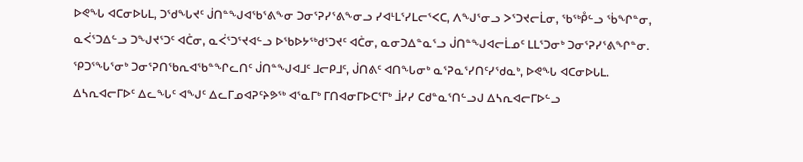ᐅᕙᖓ ᐊᑕᓂᐅᒐᒪ, ᑐᖁᖓᔪᑦ ᒎᑎᓐᖑᐊᖃᕐᕕᖕᓂ ᑐᓂᕐᕈᓯᕐᕕᖕᓂᓗ ᓯᐊᒻᒪᕐᓯᒪᓕᕐᐸᑕ, ᐱᖑᕐᓂᓗ ᐳᕐᑐᔪᓕᒫᓂ, ᖃᖅᑬᓪᓗ ᖄᖏᓐᓂ, ᓇᐹᕐᑐᐃᓪᓗ ᑐᖑᔪᕐᑐᑦ ᐊᑖᓂ, ᓇᐹᕐᑐᕐᔪᐊᓪᓗ ᐅᖃᐅᔭᖅᑯᕐᑐᔪᑦ ᐊᑖᓂ, ᓇᓂᑐᐃᓐᓇᕐᓗ ᒎᑎᓐᖑᐊᓕᒫᓄᑦ ᒪᒪᕐᑐᓂᒃ ᑐᓂᕐᕈᓯᕐᕕᖏᓐᓂ.
ᕿᑐᕐᖓᕐᓂᒃ ᑐᓂᕐᕈᑎᖃᕆᐊᖃᓐᖏᓚᑎᑦ ᒎᑎᓐᖑᐊᒧᑦ ᒧᓕᑭᒧᑦ, ᒎᑎᕕᑦ ᐊᑎᖓᓂᒃ ᓇᕐᕈᓇᕐᓯᑎᑦᓯᖁᓇᒃ, ᐅᕙᖓ ᐊᑕᓂᐅᒐᒪ.
ᐃᓴᕆᐊᓕᒥᐅᑦ ᐃᓚᖓᑦ ᐊᖑᑦ ᐃᓚᒥᓄᐊᕈᑦᔨᕗᖅ ᐊᕐᓇᒥᒃ ᒥᑎᐊᓂᒥᐅᑕᕐᒥᒃ ᒨᓯᓯ ᑕᑯᓐᓇᕐᑎᓪᓗᒍ ᐃᓴᕆᐊᓕᒥᐅᓪᓗ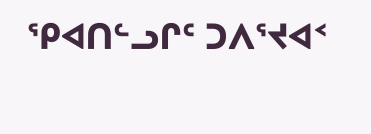ᕿᐊᑎᓪᓗᒋᑦ ᑐᐱᕐᔪᐊᑉ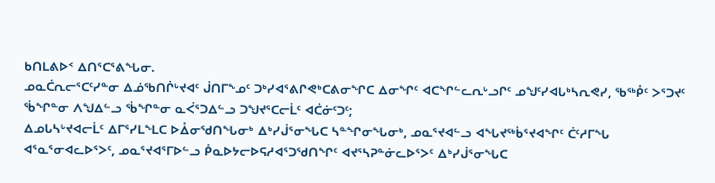ᑲᑎᒪᕕᐅᑉ ᐃᑎᕐᑕᕐᕕᖓᓂ.
ᓄᓇᑖᕆᓕᕐᑕᑦᓯᓐᓂ ᐃᓅᖃᑎᒌᒡᔪᐊᑦ ᒎᑎᒥᖕᓄᑦ ᑐᒃᓯᐊᕐᕕᒋᕙᒃᑕᕕᓂᖏᑕ ᐃᓂᖏᑦ ᐊᑕᖏᓪᓚᕆᒡᓗᒋᑦ ᓄᖑᑦᓯᐊᒐᒃᓴᕆᕙᓯ, ᖃᖅᑬᑦ ᐳᕐᑐᔪᑦ ᖄᖏᓐᓂ ᐱᖑᐃᓪᓗ ᖄᖏᓐᓂ ᓇᐹᕐᑐᐃᓪᓗ ᑐᖑᔪᕐᑕᓕᒫᑦ ᐊᑖᓃᑦᑐᑦ;
ᐃᓄᒐᓴᒡᔪᐊᓕᒫᑦ ᐃᒥᕐᓯᒪᖕᒪᑕ ᐅᐂᓂᖁᑎᖓᓂᒃ ᐃᒃᓯᒎᕐᓂᖓᑕ ᓴᓐᖏᓂᖓᓂᒃ, ᓄᓇᕐᔪᐊᓪᓗ ᐊᖓᔪᖅᑳᕐᔪᐊᖏᑦ ᑖᑦᓱᒥᖓ ᐊᕐᓇᕐᓂᐊᓚᐅᕐᐳᑦ, ᓄᓇᕐᔪᐊᕐᒥᐅᓪᓗ ᑮᓇᐅᔭᓕᐅᕋᓱᐊᕐᑐᖁᑎᖏᑦ ᐊᔪᕐᓴᕈᓐᓃᓚᐅᕐᐳᑦ ᐃᒃᓯᒎᕐᓂᖓᑕ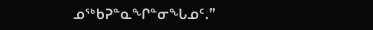ᓄᖅᑲᕈᓐᓇᖏᓐᓂᖓᓄᑦ.”